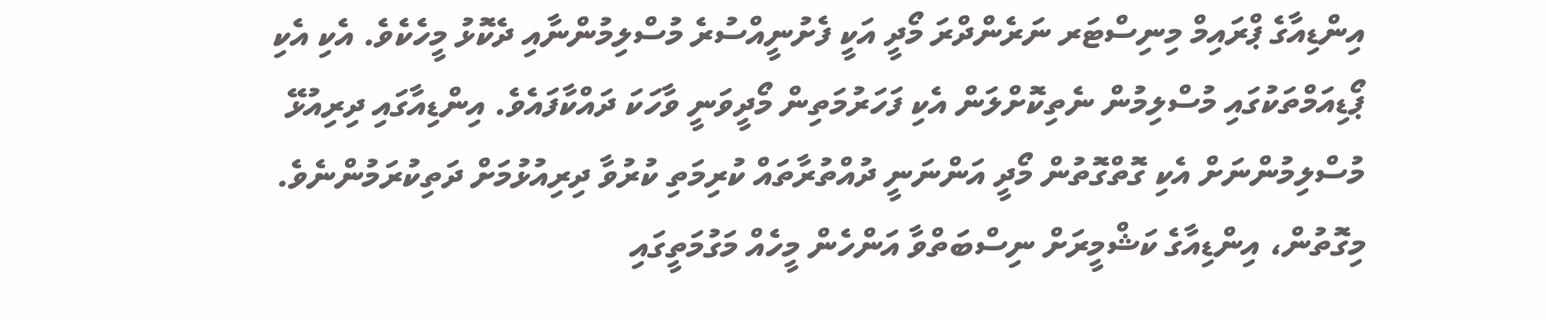އިންޑިއާގެ ޕްރައިމް މިނިސްޓަރ ނަރެންދްރަ މޯދީ އަކީ ފެށުނީއްސުރެ މުސްލިމުންނާއި ދެކޮޅު މީހެކެވެ. އެކި އެކި ޕޯޑިއަމްތަކުގައި މުސްލިމުން ނެތިކޮށްލަން އެކި ފަހަރުމަތިން މޯދީވަނީ ވާހަކަ ދައްކާފައެވެ. އިންޑިއާގައި ދިރިއުޅޭ މުސްލިމުންނަށް އެކި ގޮތްގޮތުން މޯދީ އަންނަނީ ދުއްތުރާތައް ކުރިމަތި ކުރުވާ ދިރިއުޅުމަށް ދަތިކުރަމުންނެވެ.
މިގޮތުން، އިންޑިއާގެ ކަޝްމީރަށް ނިސްބަތްވާ އަންހެން މީހެއް މަގުމަތީގައި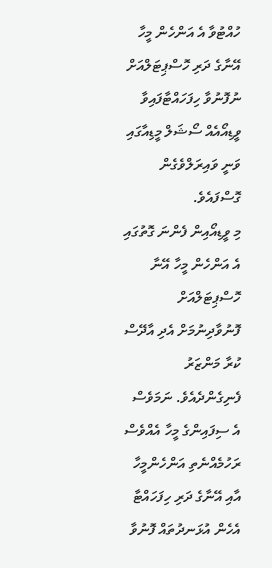ހުއްޓުވާ އެ އަންހެން މީހާ އޭނާގެ ދަރި ހޮސްޕިޓަލްއަށް ނުފޮނުވާ ހިފަހައްޓާފައިވާ ވީޑިއޯއެއް ސޯޝަލް މީޑިއާގައި ވަނީ ވައިރަލްވެގެން ގޮސްފައެވެ.
މި ވީޑިއޯއިން ފެންނަ ގޮތުގައި އެ އަންހެން މީހާ އޭނާ ހޮސްޕިޓަލްއަށް ފޮނުވާދިނުމަށް އެދި އާދޭސް ކުރާ މަންޒަރު ފެނިގެންދެއެވެ. ނަމަވެސް އެ ސިފައިންގެ މީހާ އެއްވެސް ރަހުމެއްނެތި އަންހެންމީހާ އާއި އޭނާގެ ދަރި ހިފަހައްޓާ އެހެން އުޅަނދުތައް ފޮނުވާ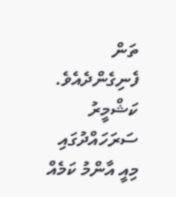ތަން ފެނިގެންދެއެވެ.
ކަޝްމީރު ސަރަހައްދުގައި މިއީ އާންމު ކަމެއް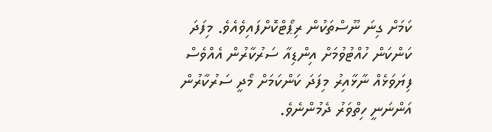ކަމަށް ގިނަ ނޫސްތަކުން ރިޕޯޓްކޮށްފައިވެއެވެ. މިފަދަ ކަންކަން ހުއްޓުވުމަށް އިންޑިއާ ސަރުކާރުން އެއްވެސް ފިޔަވަޅެއް ނާޅާއިރު މިފަދަ ކަންކަމަށް މޯދީ ސަރުކާރުން އަންނަނީ ހިތްވަރު ދެމުންނެވެ.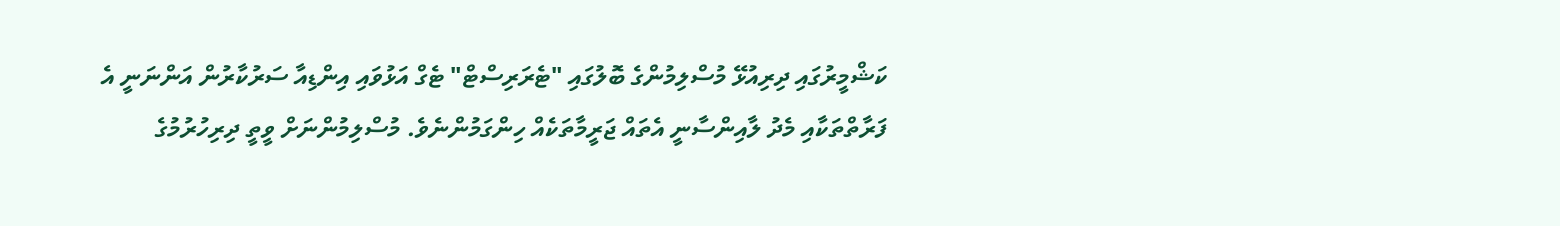ކަޝްމީރުގައި ދިރިއުޅޭ މުސްލިމުންގެ ބޮލުގައި "ޓެރަރިސްޓް" ޓެގް އަޅުވައި އިންޑިއާ ސަރުކާރުން އަންނަނީ އެ ފަރާތްތަކާއި މެދު ލާއިންސާނީ އެތައް ޖަރީމާތަކެއް ހިންގަމުންނެވެ. މުސްލިމުންނަށް ވީތީ ދިރިހުރުމުގެ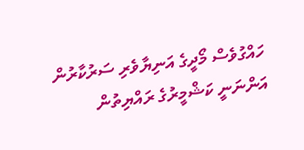ހައްގުވެސް މޯދީގެ އަނިޔާވެރި ސަރުކާރުން އަންނަނީ ކަޝްމީރުގެ ރައްޔިތުން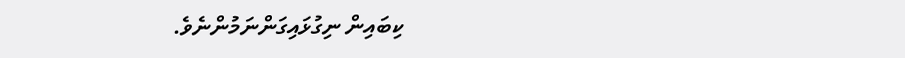ކިބައިން ނިގުޅައިގަންނަމުންނެވެ.